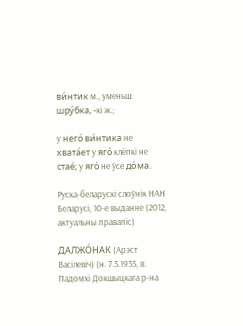ви́нтик м., уменьш. шру́бка, -кі ж.;

у него́ ви́нтика не хвата́ет у яго́ клёпкі не стае́; у яго́ не ўсе до́ма.

Руска-беларускі слоўнік НАН Беларусі, 10-е выданне (2012, актуальны правапіс)

ДАЛЖО́НАК (Арэст Васілевіч) (н. 7.5.1935, в. Падомхі Докшыцкага р-на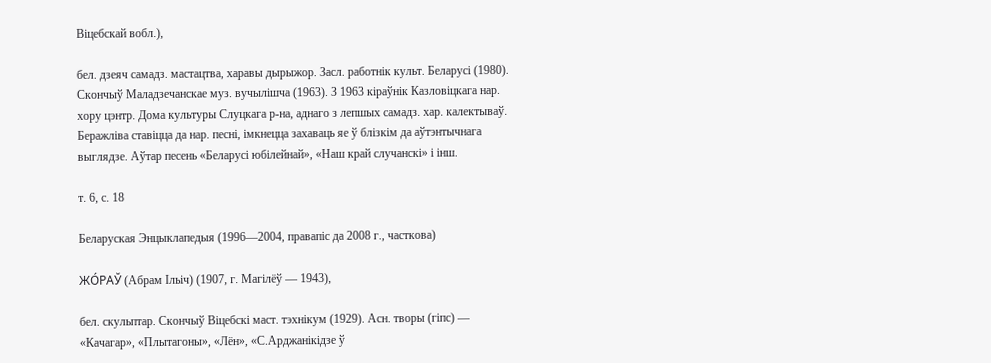Віцебскай вобл.),

бел. дзеяч самадз. мастацтва, харавы дырыжор. Засл. работнік культ. Беларусі (1980). Скончыў Маладзечанскае муз. вучылішча (1963). З 1963 кіраўнік Казловіцкага нар. хору цэнтр. Дома культуры Слуцкага р-на, аднаго з лепшых самадз. хар. калектываў. Беражліва ставіцца да нар. песні, імкнецца захаваць яе ў блізкім да аўтэнтычнага выглядзе. Аўтар песень «Беларусі юбілейнай», «Наш край случанскі» і інш.

т. 6, с. 18

Беларуская Энцыклапедыя (1996—2004, правапіс да 2008 г., часткова)

ЖО́РАЎ (Абрам Ільіч) (1907, г. Магілёў — 1943),

бел. скульптар. Скончыў Віцебскі маст. тэхнікум (1929). Асн. творы (гіпс) — «Качагар», «Плытагоны», «Лён», «С.Арджанікідзе ў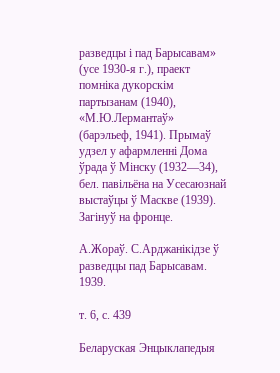разведцы і пад Барысавам» (усе 1930-я г.), праект помніка дукорскім партызанам (1940), «М.Ю.Лермантаў» (барэльеф, 1941). Прымаў удзел у афармленні Дома ўрада ў Мінску (1932—34), бел. павільёна на Усесаюзнай выстаўцы ў Маскве (1939). Загінуў на фронце.

А.Жораў. С.Арджанікідзе ў разведцы пад Барысавам. 1939.

т. 6, с. 439

Беларуская Энцыклапедыя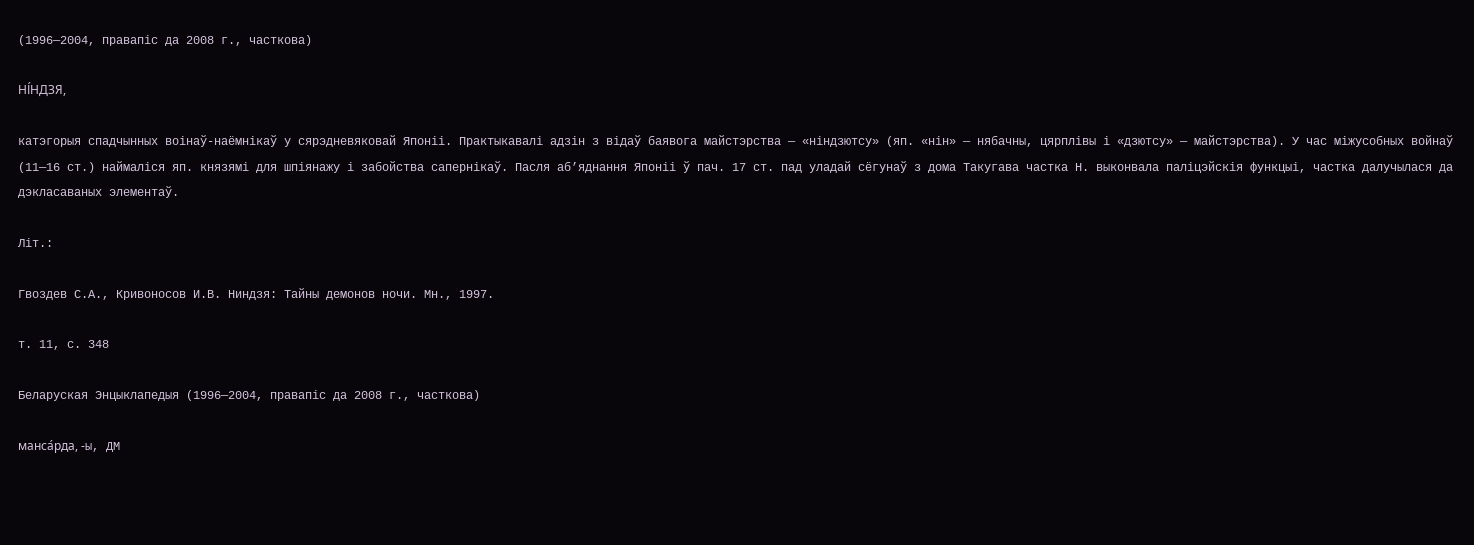(1996—2004, правапіс да 2008 г., часткова)

НІ́НДЗЯ,

катэгорыя спадчынных воінаў-наёмнікаў у сярэдневяковай Японіі. Практыкавалі адзін з відаў баявога майстэрства — «ніндзютсу» (яп. «нін» — нябачны, цярплівы і «дзютсу» — майстэрства). У час міжусобных войнаў (11—16 ст.) наймаліся яп. князямі для шпіянажу і забойства сапернікаў. Пасля аб’яднання Японіі ў пач. 17 ст. пад уладай сёгунаў з дома Такугава частка Н. выконвала паліцэйскія функцыі, частка далучылася да дэкласаваных элементаў.

Літ.:

Гвоздев С.А., Кривоносов И.В. Ниндзя: Тайны демонов ночи. Мн., 1997.

т. 11, с. 348

Беларуская Энцыклапедыя (1996—2004, правапіс да 2008 г., часткова)

манса́рда, ‑ы, ДМ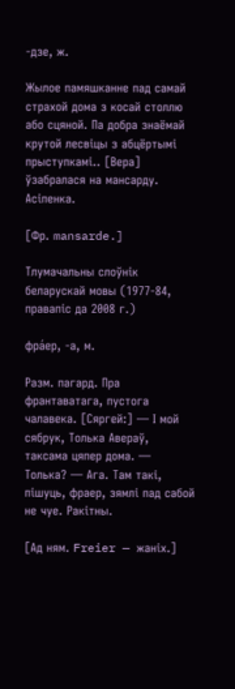‑дзе, ж.

Жылое памяшканне пад самай страхой дома з косай столлю або сцяной. Па добра знаёмай крутой лесвіцы з абцёртымі прыступкамі.. [Вера] ўзабралася на мансарду. Асіпенка.

[Фр. mansarde.]

Тлумачальны слоўнік беларускай мовы (1977-84, правапіс да 2008 г.)

фра́ер, ‑а, м.

Разм. пагард. Пра франтаватага, пустога чалавека. [Сяргей:] — І мой сябрук, Толька Авераў, таксама цяпер дома. — Толька? — Ага. Там такі, пішуць, фраер, зямлі пад сабой не чуе. Ракітны.

[Ад ням. Freier — жаніх.]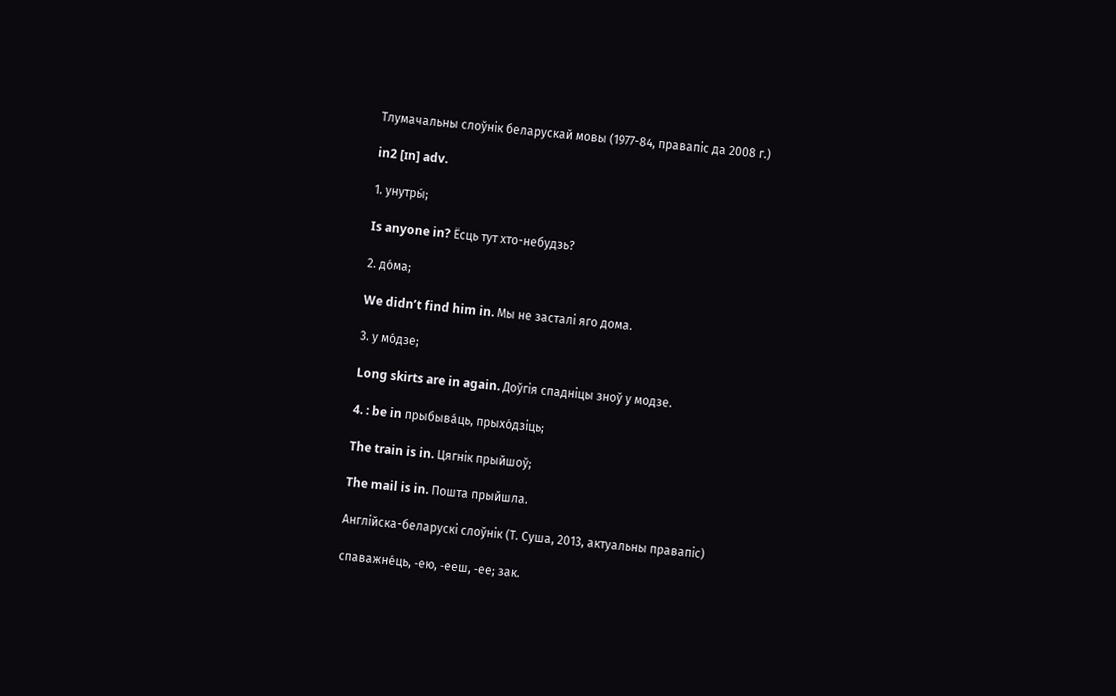Тлумачальны слоўнік беларускай мовы (1977-84, правапіс да 2008 г.)

in2 [ɪn] adv.

1. унутры́;

Is anyone in? Ёсць тут хто-небудзь?

2. до́ма;

We didn’t find him in. Мы не засталі яго дома.

3. у мо́дзе;

Long skirts are in again. Доўгія спадніцы зноў у модзе.

4. : be in прыбыва́ць, прыхо́дзіць;

The train is in. Цягнік прыйшоў;

The mail is in. Пошта прыйшла.

Англійска-беларускі слоўнік (Т. Суша, 2013, актуальны правапіс)

спаважне́ць, ‑ею, ‑ееш, ‑ее; зак.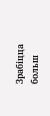Зрабіцца больш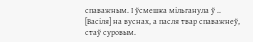спаважным. І ўсмешка мільганула ў .. [Васіля] на вуснах, а пасля твар спаважнеў, стаў суровым.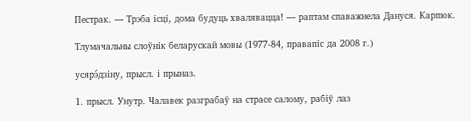Пестрак. — Трэба ісці, дома будуць хвалявацца! — раптам спаважнела Дануся. Карпюк.

Тлумачальны слоўнік беларускай мовы (1977-84, правапіс да 2008 г.)

усярэ́дзіну, прысл. і прыназ.

1. прысл. Унутр. Чалавек разграбаў на страсе салому, рабіў лаз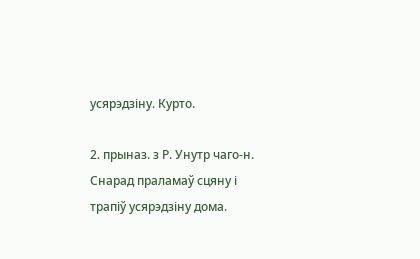усярэдзіну. Курто.

2. прыназ. з Р. Унутр чаго‑н. Снарад праламаў сцяну і трапіў усярэдзіну дома.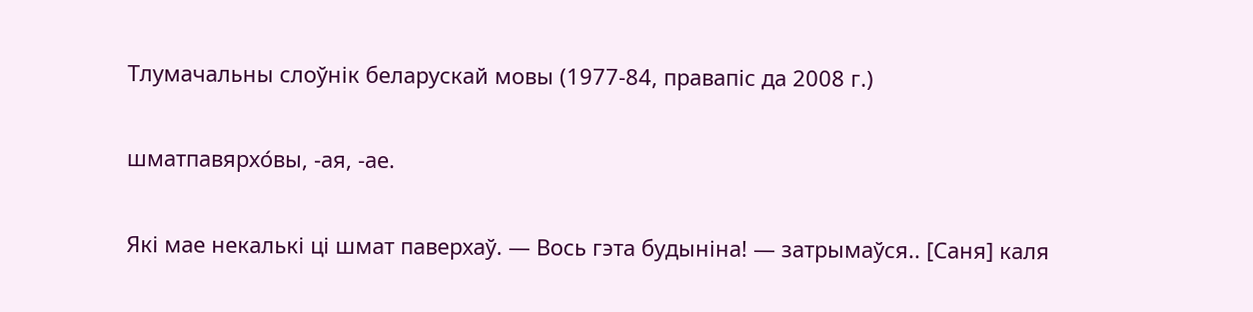Тлумачальны слоўнік беларускай мовы (1977-84, правапіс да 2008 г.)

шматпавярхо́вы, ‑ая, ‑ае.

Які мае некалькі ці шмат паверхаў. — Вось гэта будыніна! — затрымаўся.. [Саня] каля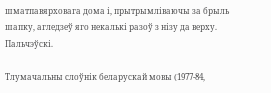шматпавярховага дома і, прытрымліваючы за брыль шапку, агледзеў яго некалькі разоў з нізу да верху. Пальчэўскі.

Тлумачальны слоўнік беларускай мовы (1977-84,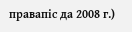правапіс да 2008 г.)